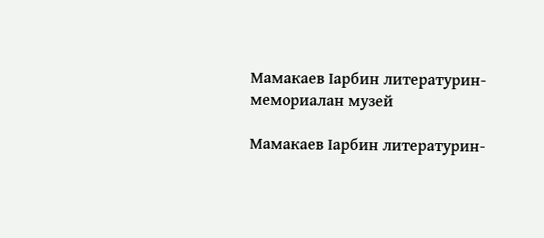Мамакаев Ӏарбин литературин-мемориалан музей

Мамакаев Ӏарбин литературин-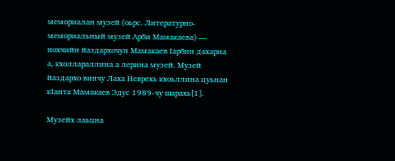мемориалан музей (оьрс. Литературно-мемориальный музей Арби Мамакаева) — нохчийн йаздархочун Мамакаев Ӏарбин дахарна а, кхоллараллина а лерина музей. Музей йаздархо винчу Лаха Неврехь кхоьллина цуьнан кӀанта Мамакаев Эдус 1989-чу шарахь[1].

Музейх лаьцна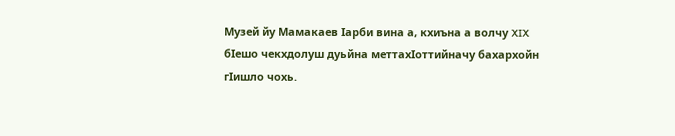Музей йу Мамакаев Ӏарби вина а, кхиъна а волчу XIX бӀешо чекхдолуш дуьйна меттахӀоттийначу бахархойн гӀишло чохь.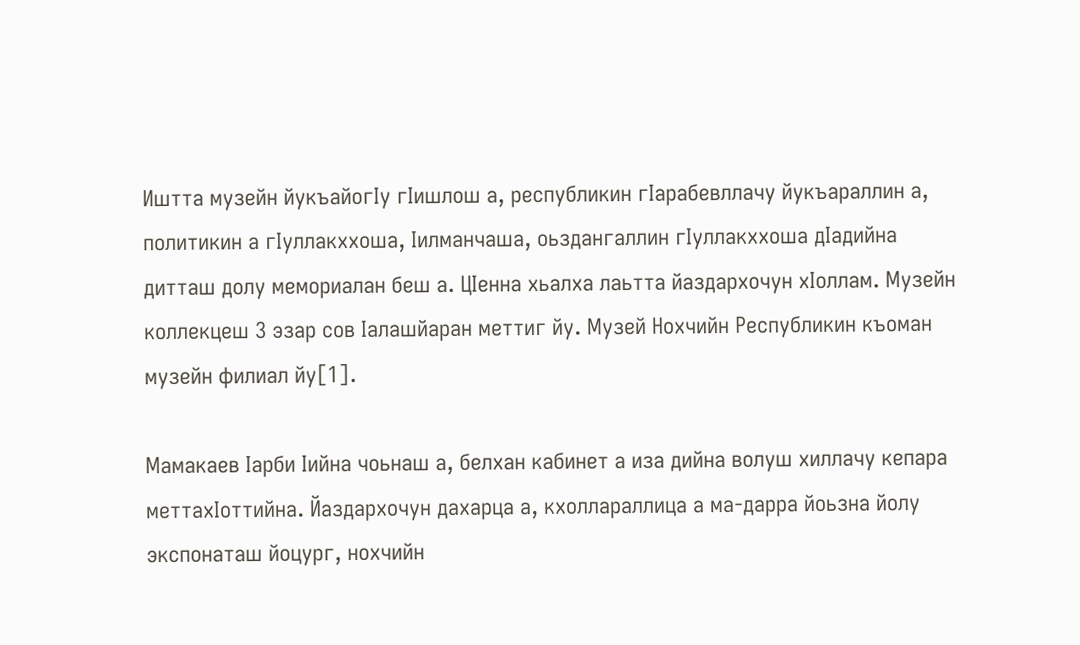Иштта музейн йукъайогӀу гӀишлош а, республикин гӀарабевллачу йукъараллин а, политикин а гӀуллакххоша, Ӏилманчаша, оьздангаллин гӀуллакххоша дӀадийна дитташ долу мемориалан беш а. ЦӀенна хьалха лаьтта йаздархочун хӀоллам. Музейн коллекцеш 3 эзар сов Ӏалашйаран меттиг йу. Музей Нохчийн Республикин къоман музейн филиал йу[1].

Мамакаев Ӏарби Ӏийна чоьнаш а, белхан кабинет а иза дийна волуш хиллачу кепара меттахӀоттийна. Йаздархочун дахарца а, кхоллараллица а ма-дарра йоьзна йолу экспонаташ йоцург, нохчийн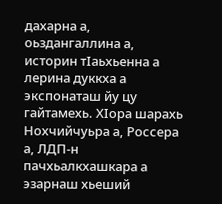дахарна а, оьздангаллина а, историн тӀаьхьенна а лерина дуккха а экспонаташ йу цу гайтамехь. ХӀора шарахь Нохчийчуьра а, Россера а, ЛДП-н пачхьалкхашкара а эзарнаш хьеший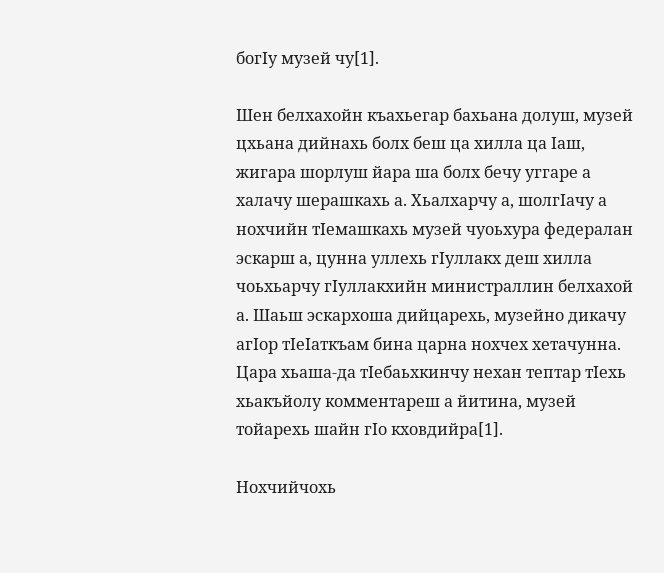богӀу музей чу[1].

Шен белхахойн къахьегар бахьана долуш, музей цхьана дийнахь болх беш ца хилла ца Ӏаш, жигара шорлуш йара ша болх бечу уггаре а халачу шерашкахь а. Хьалхарчу а, шолгӀачу а нохчийн тӀемашкахь музей чуоьхура федералан эскарш а, цунна уллехь гӀуллакх деш хилла чоьхьарчу гӀуллакхийн министраллин белхахой а. Шаьш эскархоша дийцарехь, музейно дикачу агӀор тӀеӀаткъам бина царна нохчех хетачунна. Цара хьаша-да тӀебаьхкинчу нехан тептар тӀехь хьакъйолу комментареш а йитина, музей тойарехь шайн гӀо кховдийра[1].

Нохчийчохь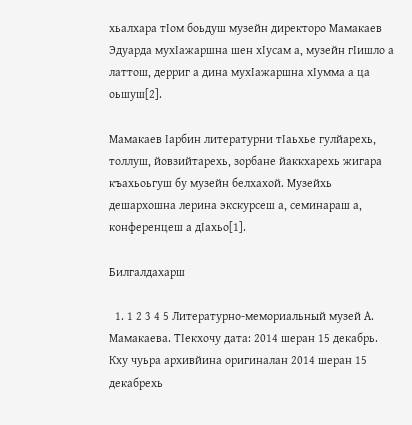хьалхара тӀом боьдуш музейн директоро Мамакаев Эдуарда мухӀажаршна шен хӀусам а, музейн гӀишло а латтош, дерриг а дина мухӀажаршна хӀумма а ца оьшуш[2].

Мамакаев Ӏарбин литературни тӀаьхье гулйарехь, толлуш, йовзийтарехь, зорбане йаккхарехь жигара къахьоьгуш бу музейн белхахой. Музейхь дешархошна лерина экскурсеш а, семинараш а, конференцеш а дӀахьо[1].

Билгалдахарш

  1. 1 2 3 4 5 Литературно-мемориальный музей А. Мамакаева. ТӀекхочу дата: 2014 шеран 15 декабрь. Кху чуьра архивйина оригиналан 2014 шеран 15 декабрехь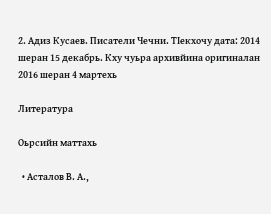2. Адиз Кусаев. Писатели Чечни. ТӀекхочу дата: 2014 шеран 15 декабрь. Кху чуьра архивйина оригиналан 2016 шеран 4 мартехь

Литература

Оьрсийн маттахь

  • Асталов В. А.,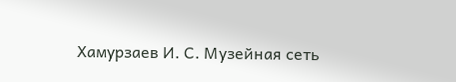Хамурзаев И. С. Музейная сеть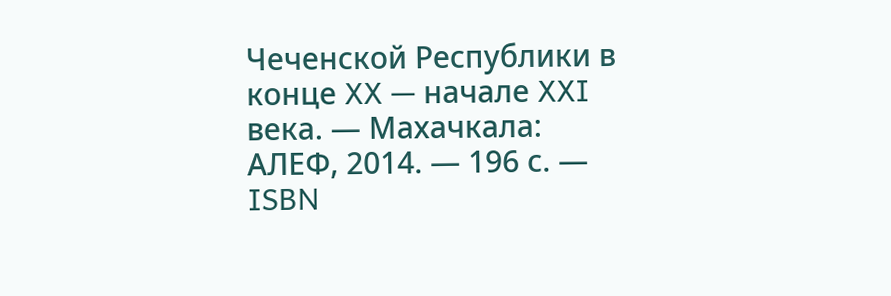Чеченской Республики в конце XX — начале XXI века. — Махачкала: АЛЕФ, 2014. — 196 с. — ISBN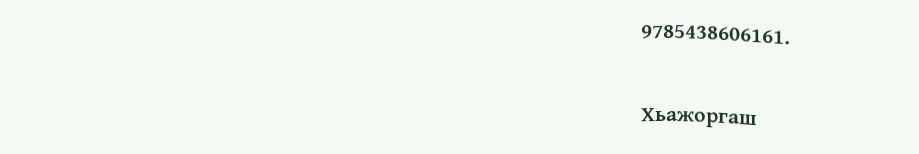9785438606161.

Хьажоргаш